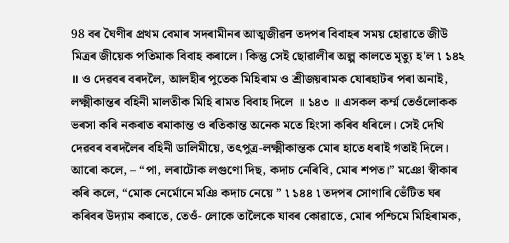98 বৰ ঘৈণীৰ প্রথম বেমাৰ সদৰামীনৰ আত্মজীৱन তদপৰ বিবাহৰ সময় হোৱাতে জীউ মিত্ৰৰ জীয়েক পতিমাক বিবাহ কৰালে। কিন্তু সেই ছোৱালীৰ অল্প কালতে মৃত্যু হ'ল ৷ ১৪২ ॥ ও দেৱবৰ বৰদলৈ, আলহীৰ পুতেক মিহিৰাম ও শ্ৰীজয়ৰামক যোৰহাটৰ পৰা অনাই, লক্ষ্মীকান্তৰ বহিনী মালতীক মিহি ৰামত বিবাহ দিলে ॥ ১৪৩ ॥ এসকল কৰ্ম্ম তেওঁলোকক ভৰসা কৰি নকৰাত ৰমাকান্ত ও ৰতিকান্ত অনেক মতে হিংসা কৰিব ধৰিলে। সেই দেখি দেৱবৰ বৰদলৈৰ বহিনী ডালিমীয়ে, তৎপুত্র-লক্ষ্মীকান্তক মোৰ হাতে ধৰাই গতাই দিলে। আৰো কলে, – “পা, লৰাটোক লগুণো দিছ, কদাচ নেৰিবি, মোৰ শপত।” মঞো স্বীকাৰ কৰি কলে, “মোক নেৰ্মোনে মঞি কদাচ নেয়ে ” ৷ ১৪৪ ৷ তদপৰ সোণাৰি ভেঁটিত ঘৰ কৰিবৰ উদ্যাম কৰাতে, তেওঁ- লোকে তালৈকে যাবৰ কোৱাতে, মোৰ পশ্চিমে মিহিৰামক,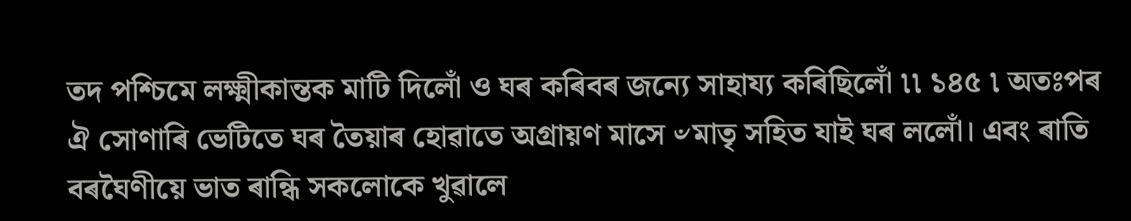তদ পশ্চিমে লক্ষ্মীকান্তক মাটি দিলোঁ ও ঘৰ কৰিবৰ জন্যে সাহায্য কৰিছিলোঁ ৷৷ ১৪৫ ৷ অতঃপৰ ঐ সোণাৰি ভেটিতে ঘৰ তৈয়াৰ হোৱাতে অগ্রায়ণ মাসে ৺মাতৃ সহিত যাই ঘৰ ললোঁ। এবং ৰাতি বৰঘৈণীয়ে ভাত ৰান্ধি সকলোকে খুৱালে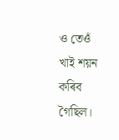ও তেওঁ খাই শয়ন কৰিব গৈছিল।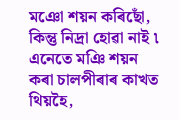মঞো শয়ন কৰিছোঁ, কিন্তু নিদ্ৰা হোৱা নাই ৷ এনেতে মঞি শয়ন কৰা চালপীৰাৰ কাখত থিয়হৈ,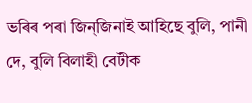ভৰিৰ পৰা জিন্জিনাই আহিছে বুলি, পানী দে, বুলি বিলাহী বেটীক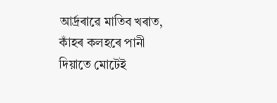আৰ্দ্ৰৰাৱে মাতিব খৰাত, কাঁহৰ কলহৰে পানী দিয়াতে মোটেই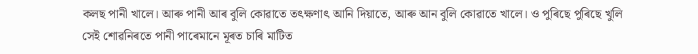কলছ পানী খালে। আৰু পানী আৰ বুলি কোৱাতে তৎক্ষণাৎ আনি দিয়াতে, আৰু আন বুলি কোৱাতে খালে। ও পুৰিছে পুৰিছে খুলি সেই শোৱনিৰতে পানী পাৰেমানে মূৰত চাৰি মাটিত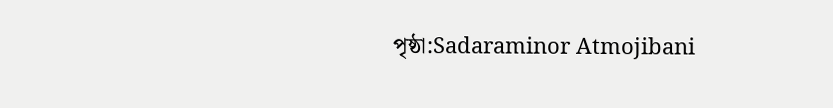পৃষ্ঠা:Sadaraminor Atmojibani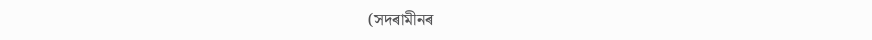(সদৰামীনৰ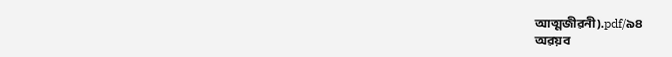আত্মজীৱনী).pdf/৯৪
অৱয়ব